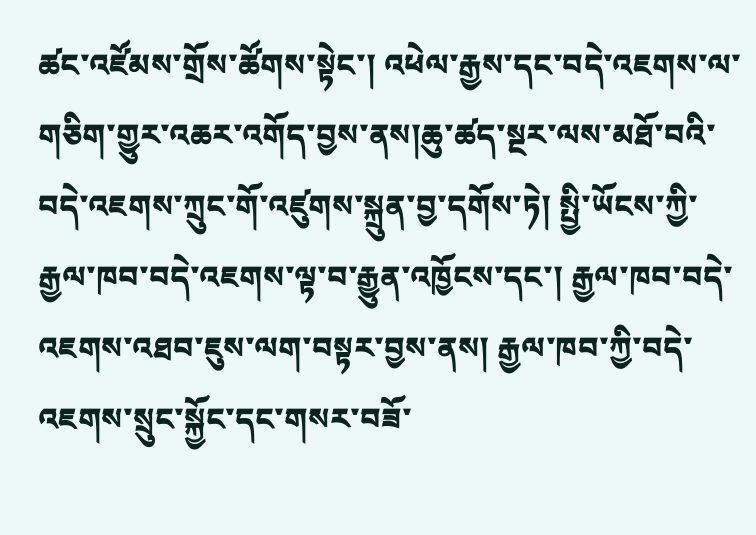ཚང་འཛོམས་གྲོས་ཚོགས་སྟེང་། འཕེལ་རྒྱས་དང་བདེ་འཇགས་ལ་གཅིག་གྱུར་འཆར་འགོད་བྱས་ནས།ཆུ་ཚད་སྔར་ལས་མཐོ་བའི་བདེ་འཇགས་ཀྲུང་གོ་འཛུགས་སྐྲུན་བྱ་དགོས་ཏེ། སྤྱི་ཡོངས་ཀྱི་རྒྱལ་ཁབ་བདེ་འཇགས་ལྟ་བ་རྒྱུན་འཁྱོངས་དང་། རྒྱལ་ཁབ་བདེ་འཇགས་འཐབ་ཇུས་ལག་བསྟར་བྱས་ནས། རྒྱལ་ཁབ་ཀྱི་བདེ་འཇགས་སྲུང་སྐྱོང་དང་གསར་བཟོ་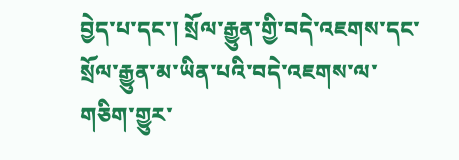བྱེད་པ་དང་། སྲོལ་རྒྱུན་གྱི་བདེ་འཇགས་དང་སྲོལ་རྒྱུན་མ་ཡིན་པའི་བདེ་འཇགས་ལ་གཅིག་གྱུར་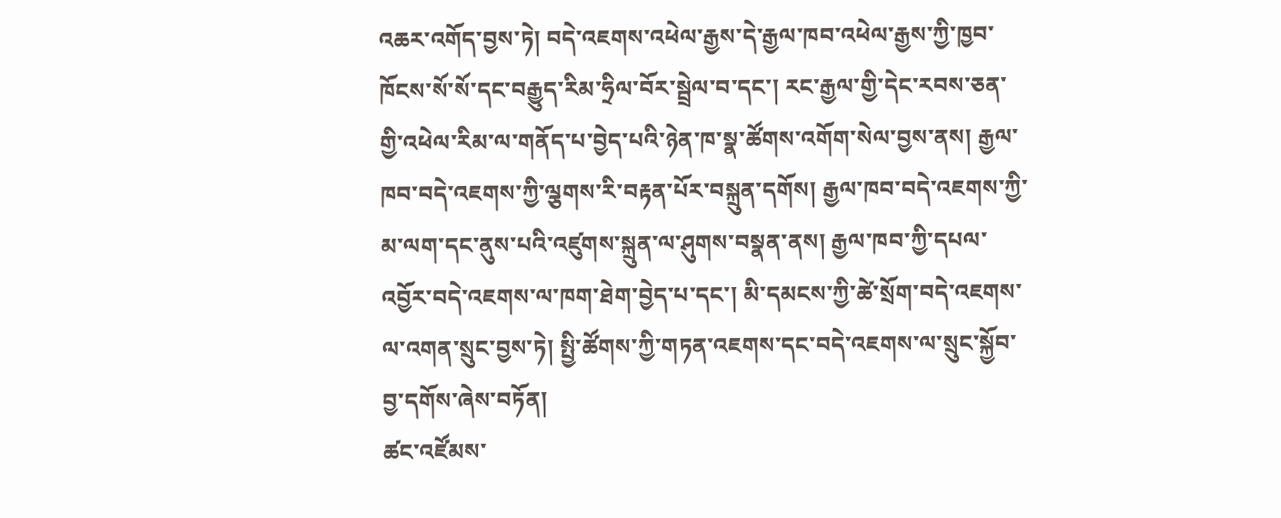འཆར་འགོད་བྱས་ཏེ། བདེ་འཇགས་འཕེལ་རྒྱས་དེ་རྒྱལ་ཁབ་འཕེལ་རྒྱས་ཀྱི་ཁྱབ་ཁོངས་སོ་སོ་དང་བརྒྱུད་རིམ་ཧྲིལ་བོར་སྦྲེལ་བ་དང་། རང་རྒྱལ་གྱི་དེང་རབས་ཅན་གྱི་འཕེལ་རིམ་ལ་གནོད་པ་བྱེད་པའི་ཉེན་ཁ་སྣ་ཚོགས་འགོག་སེལ་བྱས་ནས། རྒྱལ་ཁབ་བདེ་འཇགས་ཀྱི་ལྕགས་རི་བརྟན་པོར་བསྐྲུན་དགོས། རྒྱལ་ཁབ་བདེ་འཇགས་ཀྱི་མ་ལག་དང་ནུས་པའི་འཛུགས་སྐྲུན་ལ་ཤུགས་བསྣན་ནས། རྒྱལ་ཁབ་ཀྱི་དཔལ་འབྱོར་བདེ་འཇགས་ལ་ཁག་ཐེག་བྱེད་པ་དང་། མི་དམངས་ཀྱི་ཚེ་སྲོག་བདེ་འཇགས་ལ་འགན་སྲུང་བྱས་ཏེ། སྤྱི་ཚོགས་ཀྱི་གཏན་འཇགས་དང་བདེ་འཇགས་ལ་སྲུང་སྐྱོབ་བྱ་དགོས་ཞེས་བཏོན།
ཚང་འཛོམས་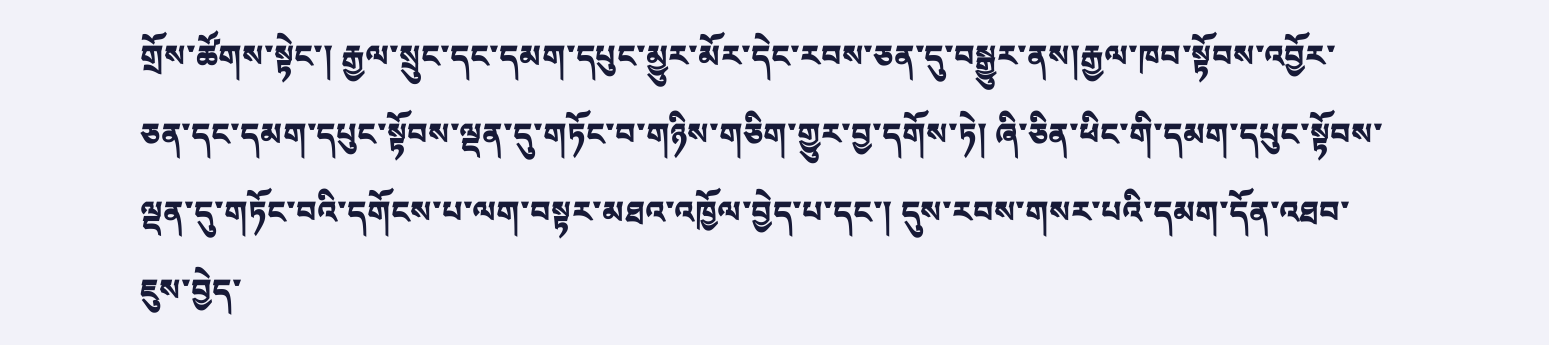གྲོས་ཚོགས་སྟེང་། རྒྱལ་སྲུང་དང་དམག་དཔུང་མྱུར་མོར་དེང་རབས་ཅན་དུ་བསྒྱུར་ནས།རྒྱལ་ཁབ་སྟོབས་འབྱོར་ཅན་དང་དམག་དཔུང་སྟོབས་ལྡན་དུ་གཏོང་བ་གཉིས་གཅིག་གྱུར་བྱ་དགོས་ཏེ། ཞི་ཅིན་ཕིང་གི་དམག་དཔུང་སྟོབས་ལྡན་དུ་གཏོང་བའི་དགོངས་པ་ལག་བསྟར་མཐའ་འཁྱོལ་བྱེད་པ་དང་། དུས་རབས་གསར་པའི་དམག་དོན་འཐབ་ཇུས་བྱེད་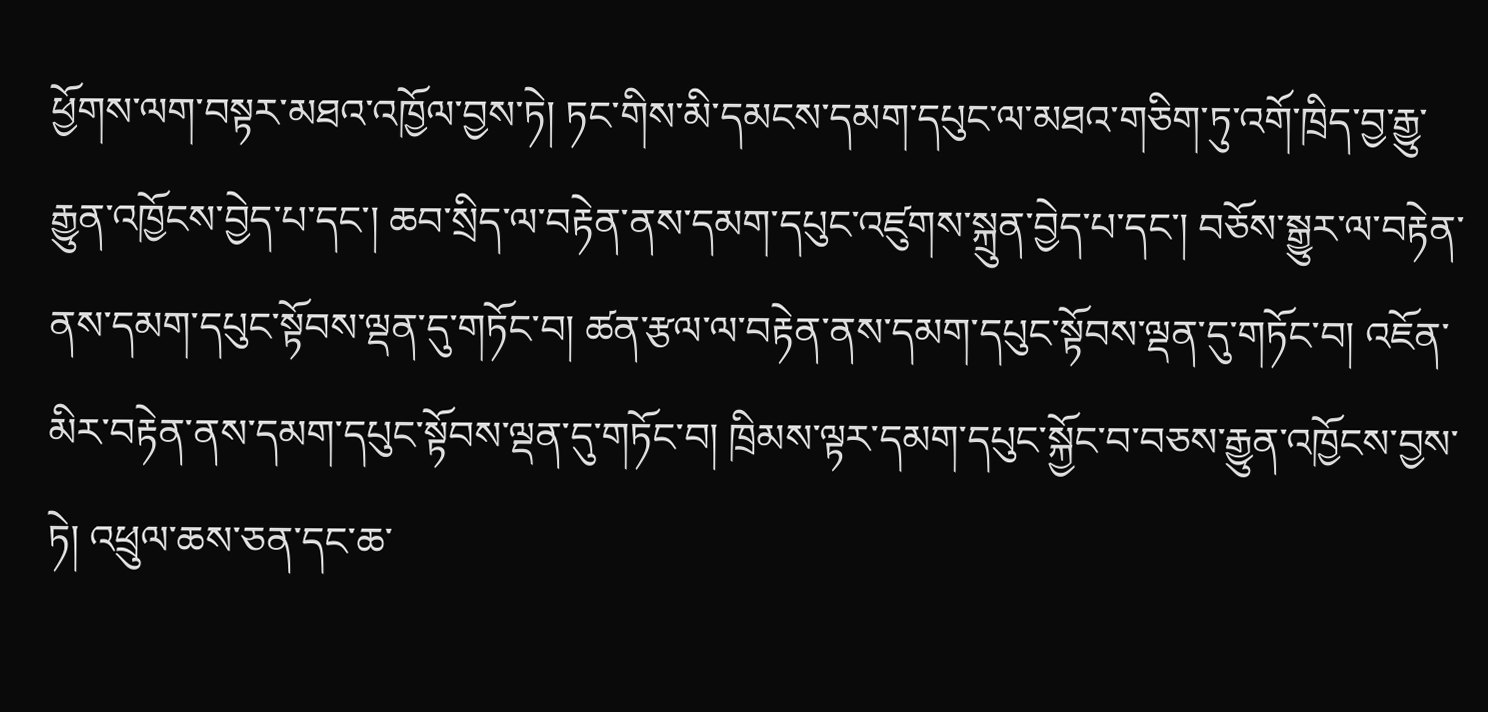ཕྱོགས་ལག་བསྟར་མཐའ་འཁྱོལ་བྱས་ཏེ། ཏང་གིས་མི་དམངས་དམག་དཔུང་ལ་མཐའ་གཅིག་ཏུ་འགོ་ཁྲིད་བྱ་རྒྱུ་རྒྱུན་འཁྱོངས་བྱེད་པ་དང་། ཆབ་སྲིད་ལ་བརྟེན་ནས་དམག་དཔུང་འཛུགས་སྐྲུན་བྱེད་པ་དང་། བཅོས་སྒྱུར་ལ་བརྟེན་ནས་དམག་དཔུང་སྟོབས་ལྡན་དུ་གཏོང་བ། ཚན་རྩལ་ལ་བརྟེན་ནས་དམག་དཔུང་སྟོབས་ལྡན་དུ་གཏོང་བ། འཇོན་མིར་བརྟེན་ནས་དམག་དཔུང་སྟོབས་ལྡན་དུ་གཏོང་བ། ཁྲིམས་ལྟར་དམག་དཔུང་སྐྱོང་བ་བཅས་རྒྱུན་འཁྱོངས་བྱས་ཏེ། འཕྲུལ་ཆས་ཅན་དང་ཆ་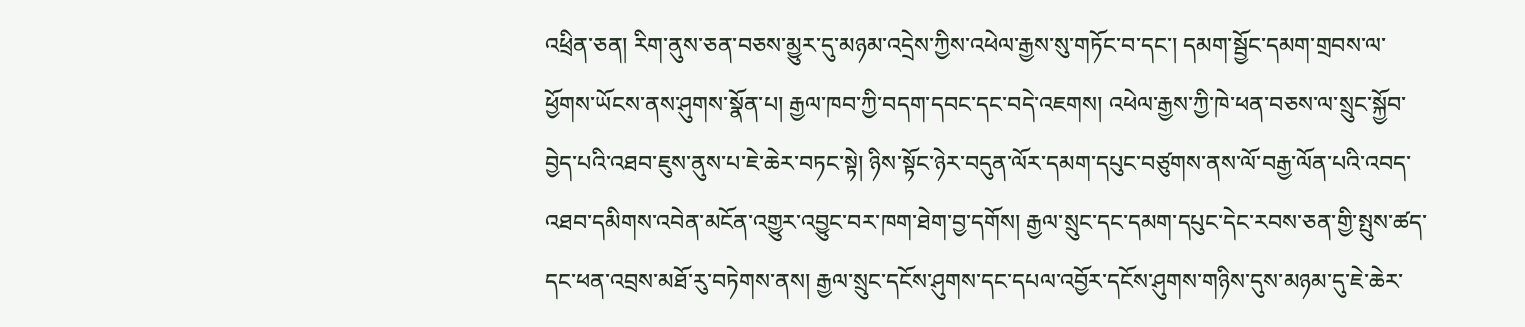འཕྲིན་ཅན། རིག་ནུས་ཅན་བཅས་མྱུར་དུ་མཉམ་འདྲེས་ཀྱིས་འཕེལ་རྒྱས་སུ་གཏོང་བ་དང་། དམག་སྦྱོང་དམག་གྲབས་ལ་ཕྱོགས་ཡོངས་ནས་ཤུགས་སྣོན་པ། རྒྱལ་ཁབ་ཀྱི་བདག་དབང་དང་བདེ་འཇགས། འཕེལ་རྒྱས་ཀྱི་ཁེ་ཕན་བཅས་ལ་སྲུང་སྐྱོབ་བྱེད་པའི་འཐབ་ཇུས་ནུས་པ་ཇེ་ཆེར་བཏང་སྟེ། ཉིས་སྟོང་ཉེར་བདུན་ལོར་དམག་དཔུང་བཙུགས་ནས་ལོ་བརྒྱ་ལོན་པའི་འབད་འཐབ་དམིགས་འབེན་མངོན་འགྱུར་འབྱུང་བར་ཁག་ཐེག་བྱ་དགོས། རྒྱལ་སྲུང་དང་དམག་དཔུང་དེང་རབས་ཅན་གྱི་སྤུས་ཚད་དང་ཕན་འབྲས་མཐོ་རུ་བཏེགས་ནས། རྒྱལ་སྲུང་དངོས་ཤུགས་དང་དཔལ་འབྱོར་དངོས་ཤུགས་གཉིས་དུས་མཉམ་དུ་ཇེ་ཆེར་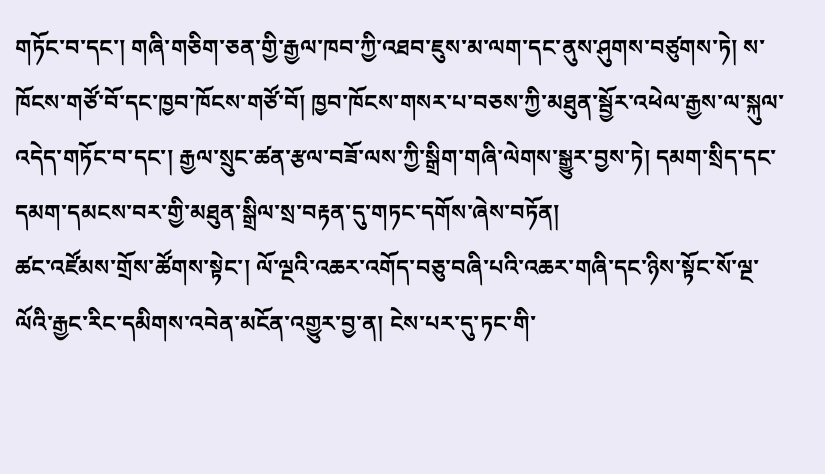གཏོང་བ་དང་། གཞི་གཅིག་ཅན་གྱི་རྒྱལ་ཁབ་ཀྱི་འཐབ་ཇུས་མ་ལག་དང་ནུས་ཤུགས་བཙུགས་ཏེ། ས་ཁོངས་གཙོ་བོ་དང་ཁྱབ་ཁོངས་གཙོ་བོ། ཁྱབ་ཁོངས་གསར་པ་བཅས་ཀྱི་མཐུན་སྦྱོར་འཕེལ་རྒྱས་ལ་སྐུལ་འདེད་གཏོང་བ་དང་། རྒྱལ་སྲུང་ཚན་རྩལ་བཟོ་ལས་ཀྱི་སྒྲིག་གཞི་ལེགས་སྒྱུར་བྱས་ཏེ། དམག་སྲིད་དང་དམག་དམངས་བར་གྱི་མཐུན་སྒྲིལ་སྲ་བརྟན་དུ་གཏང་དགོས་ཞེས་བཏོན།
ཚང་འཛོམས་གྲོས་ཚོགས་སྟེང་། ལོ་ལྔའི་འཆར་འགོད་བཅུ་བཞི་པའི་འཆར་གཞི་དང་ཉིས་སྟོང་སོ་ལྔ་ལོའི་རྒྱང་རིང་དམིགས་འབེན་མངོན་འགྱུར་བྱ་ན། ངེས་པར་དུ་ཏང་གི་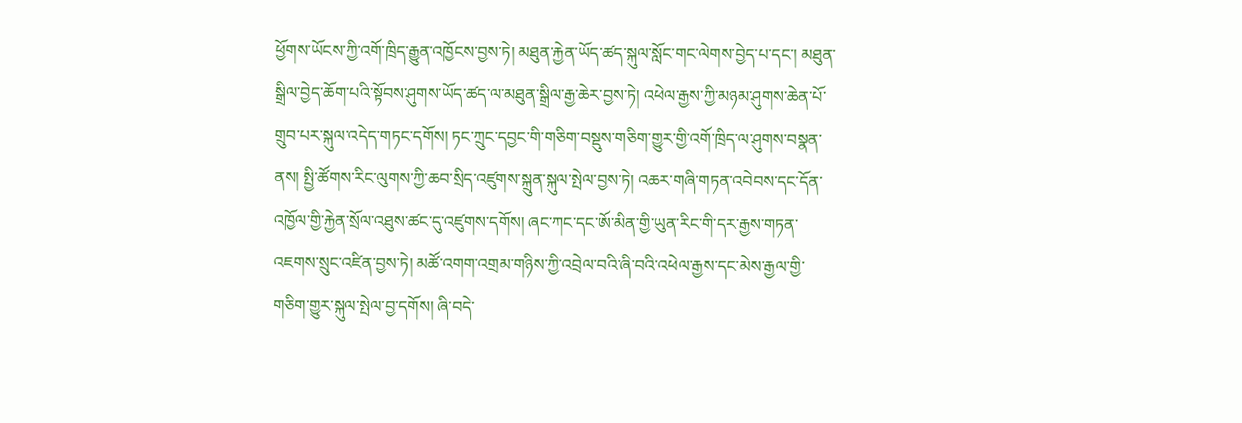ཕྱོགས་ཡོངས་ཀྱི་འགོ་ཁྲིད་རྒྱུན་འཁྱོངས་བྱས་ཏེ། མཐུན་རྐྱེན་ཡོད་ཚད་སྐུལ་སློང་གང་ལེགས་བྱེད་པ་དང་། མཐུན་སྒྲིལ་བྱེད་ཆོག་པའི་སྟོབས་ཤུགས་ཡོད་ཚད་ལ་མཐུན་སྒྲིལ་རྒྱ་ཆེར་བྱས་ཏེ། འཕེལ་རྒྱས་ཀྱི་མཉམ་ཤུགས་ཆེན་པོ་གྲུབ་པར་སྐུལ་འདེད་གཏང་དགོས། ཏང་ཀྲུང་དབྱང་གི་གཅིག་བསྡུས་གཅིག་གྱུར་གྱི་འགོ་ཁྲིད་ལ་ཤུགས་བསྣན་ནས། སྤྱི་ཚོགས་རིང་ལུགས་ཀྱི་ཆབ་སྲིད་འཛུགས་སྐྲུན་སྐུལ་སྤེལ་བྱས་ཏེ། འཆར་གཞི་གཏན་འབེབས་དང་དོན་འཁྱོལ་གྱི་རྐྱེན་སྲོལ་འཐུས་ཚང་དུ་འཛུགས་དགོས། ཞང་ཀང་དང་ཨོ་མིན་གྱི་ཡུན་རིང་གི་དར་རྒྱས་གཏན་འཇགས་སྲུང་འཛིན་བྱས་ཏེ། མཚོ་འགག་འགྲམ་གཉིས་ཀྱི་འབྲེལ་བའི་ཞི་བའི་འཕེལ་རྒྱས་དང་མེས་རྒྱལ་གྱི་གཅིག་གྱུར་སྐུལ་སྤེལ་བྱ་དགོས། ཞི་བདེ་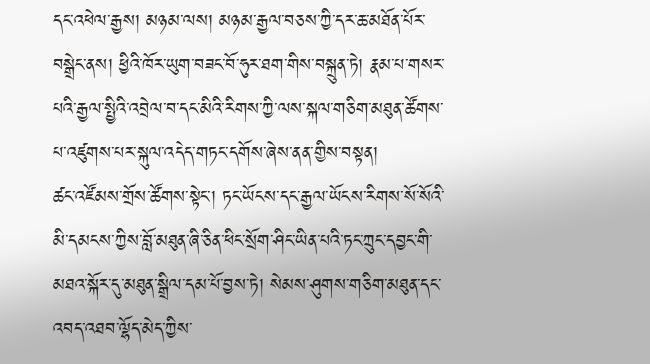དང་འཕེལ་རྒྱས། མཉམ་ལས། མཉམ་རྒྱལ་བཅས་ཀྱི་དར་ཆ་མཐོན་པོར་བསྒྲེང་ནས། ཕྱིའི་ཁོར་ཡུག་བཟང་བོ་ཧུར་ཐག་གིས་བསྐྲུན་ཏེ། རྣམ་པ་གསར་པའི་རྒྱལ་སྤྱིའི་འབྲེལ་བ་དང་མིའི་རིགས་ཀྱི་ལས་སྐལ་གཅིག་མཐུན་ཚོགས་པ་འཛུགས་པར་སྐུལ་འདེད་གཏང་དགོས་ཞེས་ནན་གྱིས་བསྟན།
ཚང་འཛོམས་གྲོས་ཚོགས་སྟེང་། ཏང་ཡོངས་དང་རྒྱལ་ཡོངས་རིགས་སོ་སོའི་མི་དམངས་ཀྱིས་བློ་མཐུན་ཞི་ཅིན་ཕིང་སྲོག་ཤིང་ཡིན་པའི་ཏང་ཀྲུང་དབྱང་གི་མཐའ་སྐོར་དུ་མཐུན་སྒྲིལ་དམ་པོ་བྱས་ཏེ། སེམས་ཤུགས་གཅིག་མཐུན་དང་འབད་འཐབ་ལྷོད་མེད་ཀྱིས་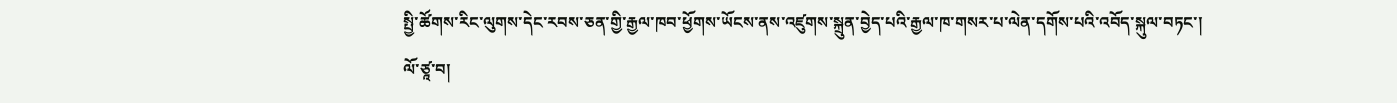སྤྱི་ཚོགས་རིང་ལུགས་དེང་རབས་ཅན་གྱི་རྒྱལ་ཁབ་ཕྱོགས་ཡོངས་ནས་འཛུགས་སྐྲུན་བྱེད་པའི་རྒྱལ་ཁ་གསར་པ་ལེན་དགོས་པའི་འབོད་སྐུལ་བཏང་།
ལོ་ཙཱ་བ།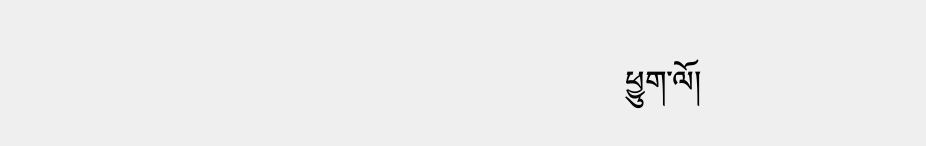ཕྱུག་ལོ།